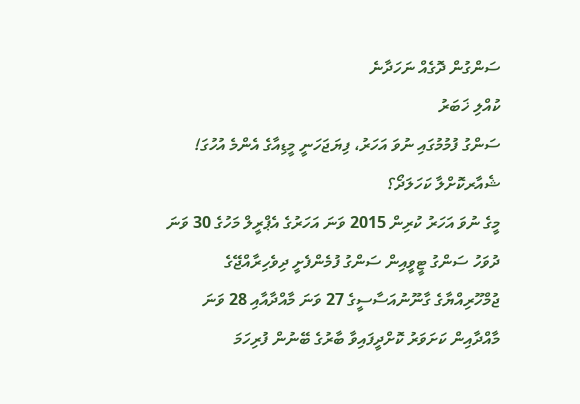ސަންގުން ދޮގެއް ނަހަދާނެ
ކުއްލި ޚަބަރު
ސަންގު ފުމުމުގައި ނުވަ އަހަރު، ފިޔަޖަހަނީ މީޑިއާގެ އެންމެ އުހުގަ!
ޝެއާރކޮށްލާ ކަހަލަދޯ؟
މީގެ ނުވަ އަހަރު ކުރިން 2015 ވަނަ އަހަރުގެ އެޕްރީލް މަހުގެ 30 ވަނަ ދުވަހު ސަންގު ޓީވީއިން ސަންގު ފުމެންފެށީ ދިވެހިރާއްޖޭގެ ޖުމްހޫރިއްޔާގެ ގާނޫނުއަސާސީގެ 27 ވަނަ މާއްދާއާއި 28 ވަނަ މާއްދާއިން ކަށަވަރު ކޮށްދީފައިވާ ބާރުގެ ބޭނުން ފުރިހަމަ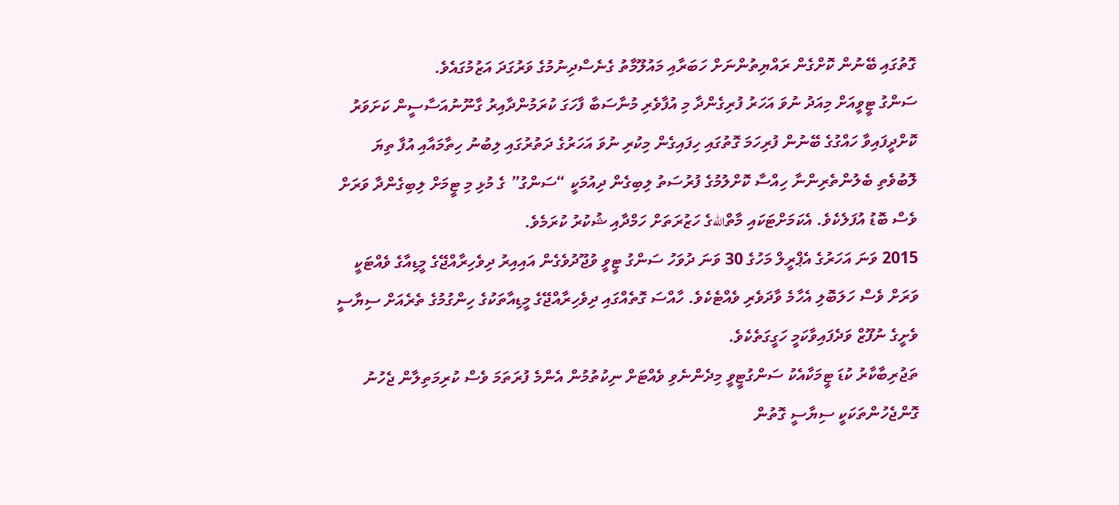ގޮތުގައި ބޭނުން ކޮށްގެން ރައްޔިތުންނަށް ހަބަރާއި މައުލޫމާތު ގެނެސްދިނުމުގެ ވަރުގަދަ އަޒުމުގައެވެ.
ސަންގު ޓީވީއަށް މިއަދު ނުވަ އަހަރު ފުރިގެންދާ މި އުފާވެރި މުނާސަބާ ފާހަގަ ކުރަމުންދާއިރު ގާނޫނުއަސާސީން ކަށަވަރު ކޮށްދީފައިވާ ހައްގުގެ ބޭނުން ފުރިހަމަ ގޮތުގައި ހިފައިގެން މިކުރި ނުވަ އަހަރުގެ ދަތުރުގައި ލިބުނު ހިތާމައާއި އުފާ ތިޔަ ލޮބުވެތި ބެލުންތެރިންނާ ހިއްސާ ކޮށްލުމުގެ ފުރުސަތު ލިބިގެން ދިއުމަކީ “ސަންގު” ގެ މުޅި މި ޓީމަށް ލިބިގެންދާ ވަރަށް ވެސް ބޮޑު އުފަލެކެވެ. އެކަމަށްޓަކައި މާތްاللهގެ ހަޒުރަތަށް ހަމްދާއި ޝުކުރު ކުރަމެވެ.
2015 ވަނަ އަހަރުގެ އެޕްރީލް މަހުގެ 30 ވަނަ ދުވަހު ސަންގު ޓީވީ ވުޖޫދުވެގެން އައިއިރު ދިވެހިރާއްޖޭގެ މީޑިއާގެ ވެއްޓަކީ ވަރަށް ވެސް ހަލަބޮލި އެހާމެ ވާދަވެރި ވެއްޓެކެވެ. ހާއްސަ ގޮތެއްގައި ދިވެހިރާއްޖޭގެ މީޑިއާތަކުގެ ހިންގުމުގެ ތެރެއަށް ސިޔާސީ ވެށީގެ ނުފޫޒް ވަދެފައިވާކަމީ ހަގީގަތެކެވެ.
ތަޖުރިބާކާރު ކުޑަ ޓީމަކާއެކު ސަންގުޓީވީ މިދެންނެވި ވެއްޓަށް ނިކުތުމުން އެންމެ ފުރަތަމަ ވެސް ކުރިމަތިލާން ޖެހުނު ގޮންޖެހުންތަކަކީ ސިޔާސީ ގޮތުން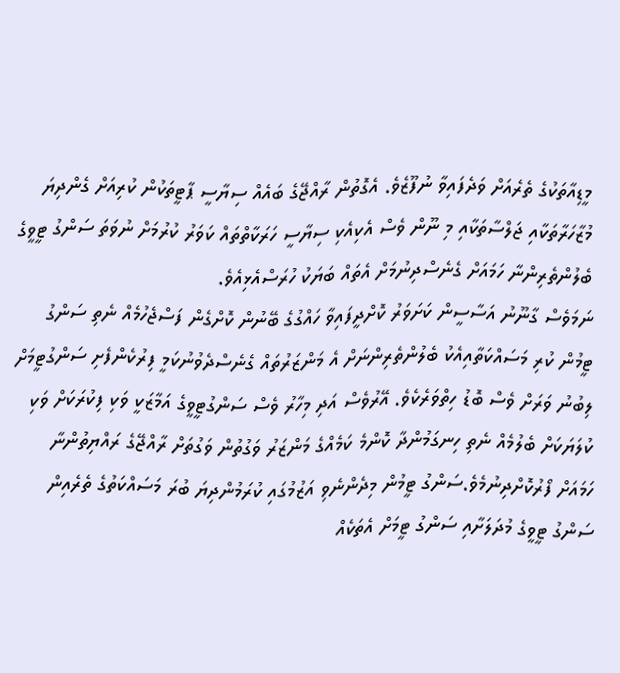މީޑިއާތަކުގެ ތެރެއަށް ވަދެފައިވާ ނުފޫޒެވެ. އެގޮތުން ރާއްޖޭގެ ބައެއް ސިޔާސީ ޕާޓީތަކުން ކުރިއަށް ގެންދިޔަ މުޒާހަރާތަކާއި ޖަލްސާތަކާއި މި ނޫން ވެސް އެކިއެކި ސިޔާސީ ހަރަކާތްތައް ކަވަރު ކުރުމަށް ނުވަތަ ސަންގު ޓީވީގެ ބެލުންތެރިންނާ ހަމައަށް ގެނެސްދިނުމަށް އެތައް ބަޔަކު ހުރަސްއެޅިއެވެ.
ނަމަވެސް ގާނޫނު އަސާސީން ކަށަވަރު ކޮށްދީފައިވާ ހައްގުގެ ބޭނުން ކޮށްގެން ފަސްޖެހުމެއް ނެތި ސަންގު ޓީމުން ކުރި މަސައްކަތާއިއެކު ބެލުންތެރިންނަށް އެ މަންޒަރުތައް ގެނެސްދެވުނުކަމީ ފިރުކެންފެށި ސަންގުޓީމަށް ލިބުނު ވަރަށް ވެސް ބޮޑު ހިތްވަރެކެވެ. އޭރުވެސް އަދި މިހާރު ވެސް ސަންގުޓީވީގެ އަމާޒަކީ ވަކި ފިކުރަކަށް ވަކި ކުލަޔަކަށް ބެލުމެއް ނެތި ހިނގަމުންދާ ކޮންމެ ކަމެއްގެ މަންޒަރު ވަގުތުން ވަގުތަށް ރާއްޖޭގެ ރައްޔިތުންނާ ހަމައަށް ފޯރުކޮށްދިނުމެވެ.ސަންގު ޓީމުން މިދެންނެވި އަޒުމުގައި ކުރަމުންދިޔަ ބުރަ މަސައްކަތުގެ ތެރެއިން ސަންގު ޓީވީގެ މުދަލަށާއި ސަންގު ޓީމަށް އެތަކެއް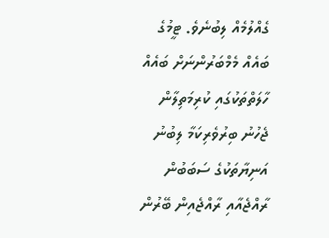ގެއްލުމެއް ލިބުނެވެ. ޓީމުގެ ބައެއް މެމްބަރުންނަށް ބައެއް ހާލަތްތަކުގައި ކުރިމަތިލާން ޖެހުނު ބިރުވެރިކަމާ ލިބުނު އަނިޔާތަކުގެ ސަބަބުން ރާއްޖެއާއި ރާއްޖެއިން ބޭރުން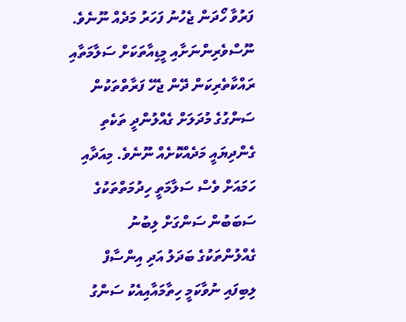ފަރުވާ ހޯދަން ޖެހުނު ފަހަރު މަދެއް ނޫނެވެ. ނޫސްވެރިންނަށާއި މީޑިއާތަކަށް ސަލާމަތާއި ރައްކާތެރިކަން ދޭން ޖެހޭ ފަރާތްތަކުން ސަންގުގެ މުދަލަށް ގެއްލުންދީ ތަކެތި ގެންދިޔައީ މަދެއްކޮށެއް ނޫނެވެ. މިއަދާއި ހަމައަށް ވެސް ސަލާމަތީ ހިދުމަތްތަކުގެ ސަބަބުން ސަންގަށް ލިބުނު ގެއްލުންތަކުގެ ބަދަލު އަދި އިންސާފް ލިބިފައި ނުވާކަމީ ހިތާމައާއިއެކު ސަންގު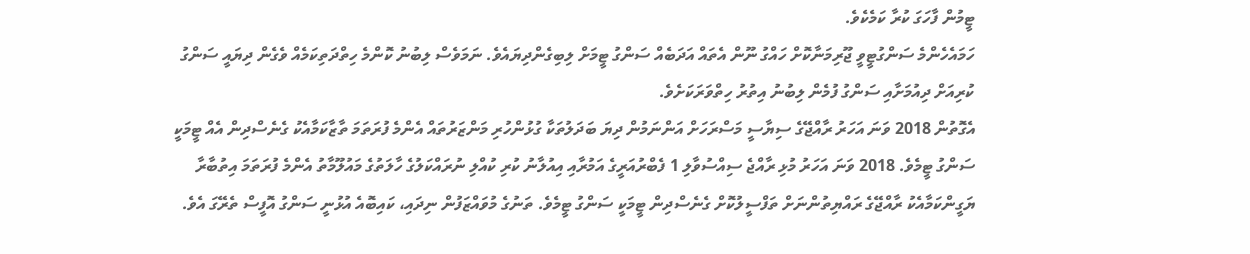ޓީމުން ފާހަގަ ކުރާ ކަމެކެވެ.
ހަމައެހެންމެ ސަންގުޓީވީ ޖޫރިމަނާކޮށް ހައްގު ނޫން އެތައް އަދަބެއް ސަންގު ޓީމަށް ލިބިގެންދިޔައެވެ. ނަމަވެސް ލިބުނު ކޮންމެ ހިތްދަތިކަމެއް ވެގެން ދިޔައީ ސަންގު ކުރިއަށް ދިއުމަށާއި ސަންގު ފުމެން ލިބުނު އިތުރު ހިތްވަރަކަށެވެ.
އެގޮތުން 2018 ވަނަ އަހަރު ރާއްޖޭގެ ސިޔާސީ މަސްރަހަށް އަންނަމުން ދިޔަ ބަދަލުތަކާ ގުޅުންހުރި މަންޒަރުތައް އެންމެ ފުރަތަމަ ތާޒާކަމާއެކު ގެނެސްދިން އެއް ޓީމަކީ ސަންގު ޓީމެވެ. 2018 ވަނަ އަހަރު މުޅި ރާއްޖެ ސިއްސުވާލި 1 ފެބްރުއަރީގެ އަމުރާއި އިއުލާނު ކުރި ކުއްލި ނުރައްކަލުގެ ހާލަތުގެ މައުލޫމާތު އެންމެ ފުރަތަމަ އިތުބާރާ ޔަގީންކަމާއެކު ރާއްޖޭގެ ރައްޔިތުންނަށް ތަފްސީލުކޮށް ގެނެސްދިން ޓީމަކީ ސަންގު ޓީމެވެ. ތަނުގެ މުވައްޒަފުން ނިދައި، ކައިބޮއެ އުޅުނީ ސަންގު އޮފީސް ތެރޭގަ އެވެ.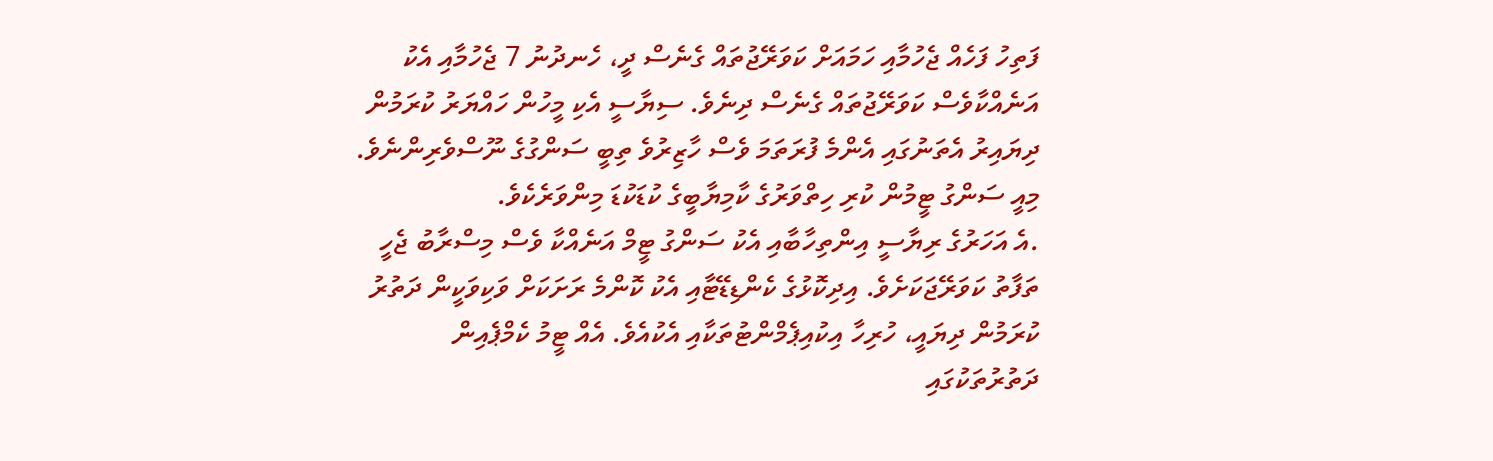ފަތިހު ފަހެއް ޖެހުމާއި ހަމައަށް ކަވަރޭޖުތައް ގެނެސް ދީ، ހެނދުނު 7 ޖެހުމާއި އެކު އަނެއްކާވެސް ކަވަރޭޖުތައް ގެނެސް ދިނެވެ. ސިޔާސީ އެކި މީހުން ހައްޔަރު ކުރަމުން ދިޔައިރު އެތަނުގައި އެންމެ ފުރަތަމަ ވެސް ހާޒިރުވެ ތިބީ ސަންގުގެ ނޫސްވެރިންނެވެ. މިއީ ސަންގު ޓީމުން ކުރި ހިތްވަރުގެ ކާމިޔާބީގެ ކުޑަކުޑަ މިންވަރެކެވެ.
.އެ އަހަރުގެ ރިޔާސީ އިންތިހާބާއި އެކު ސަންގު ޓީމް އަނެއްކާ ވެސް މިސްރާބު ޖެހީ ތަފާތު ކަވަރޭޖަކަށެވެ. އިދިކޮޅުގެ ކެންޑިޑޭޓާއި އެކު ކޮންމެ ރަށަކަށް ވަކިވަކީން ދަތުރު ކުރަމުން ދިޔައީ، ހުރިހާ އިކުއިޕެމްންޓުތަކާއި އެކުއެވެ. އެއް ޓީމު ކެމްޕެއިން ދަތުރުތަކުގައި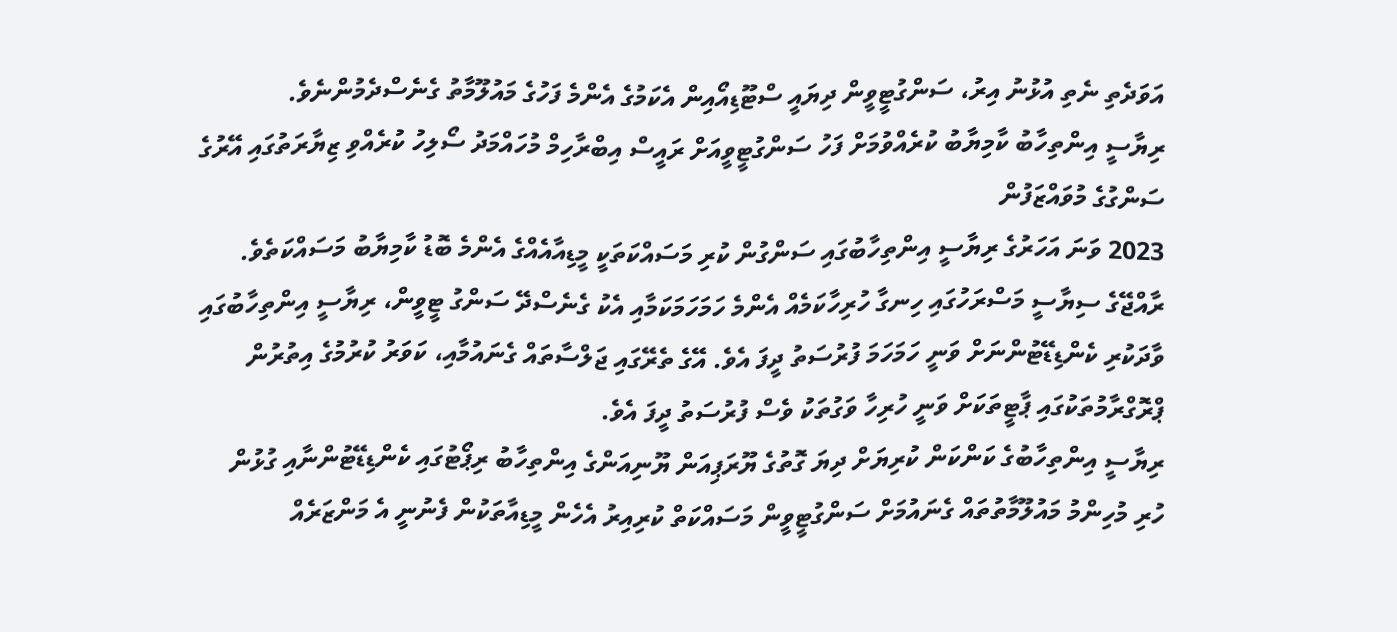އަވަދެތި ނެތި އުޅުނު އިރު، ސަންގުޓީވީން ދިޔައީ ސްޓޫޑިއޯއިން އެކަމުގެ އެންމެ ފަހުގެ މައުލޫމާތު ގެނެސްދެމުންނެވެ.
ރިޔާސީ އިންތިހާބު ކާމިޔާބު ކުރެއްވުމަށް ފަހު ސަންގުޓީވީއަށް ރައީސް އިބްރާހިމް މުހައްމަދު ސޯލިހު ކުރެއްވި ޒިޔާރަތުގައި އޭރުގެ ސަންގުގެ މުވައްޒަފުން
2023 ވަނަ އަހަރުގެ ރިޔާސީ އިންތިހާބުގައި ސަންގުން ކުރި މަސައްކަތަކީ މީޑިއާއެއްގެ އެންމެ ބޮޑު ކާމިޔާބު މަސައްކަތެވެ. ރާއްޖޭގެ ސިޔާސީ މަސްރަހުގައި ހިނގާ ހުރިހާކަމެއް އެންމެ ހަމަހަމަކަމާއި އެކު ގެނެސްދޭ ސަންގު ޓީވީން، ރިޔާސީ އިންތިހާބުގައި ވާދަކުރި ކެންޑިޑޭޓުންނަށް ވަނީ ހަމަހަމަ ފުރުސަތު ދީފަ އެވެ. އޭގެ ތެރޭގައި ޖަލްސާތައް ގެނައުމާއި، ކަވަރު ކުރުމުގެ އިތުރުން ޕްރޮގްރާމުތަކުގައި ޕާޓީތަކަށް ވަނީ ހުރިހާ ވަގުތަކު ވެސް ފުރުސަތު ދީފަ އެވެ.
ރިޔާސީ އިންތިހާބުގެ ކަންކަން ކުރިޔަށް ދިޔަ ގޮތުގެ ޔޫރަޕިއަން ޔޫނިއަންގެ އިންތިހާބު ރިޕޯޓުގައި ކެންޑިޑޭޓުންނާއި ގުޅުން ހުރި މުހިންމު މައުލޫމާތުތައް ގެނައުމަށް ސަންގުޓީވީން މަސައްކަތް ކުރިއިރު އެހެން މީޑިއާތަކުން ފެނުނީ އެ މަންޒަރެއް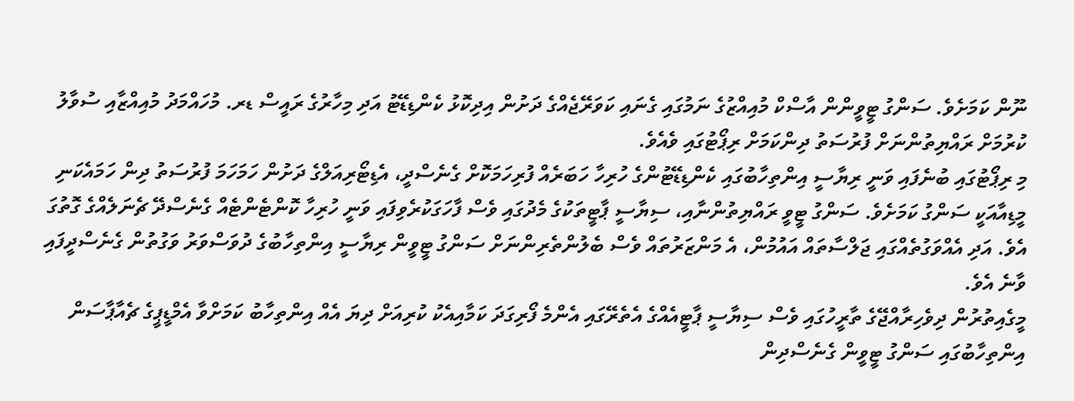ނޫން ކަމަށެވެ. ސަންގު ޓީވީންން އާސްކް މުއިއްޒުގެ ނަމުގައި ގެނައި ކަވަރޭޖެއްގެ ދަށުން އިދިކޮޅު ކެންޑިޑޭޓު އަދި މިހާރުގެ ރައީސް ޑރ. މުހައްމަދު މުއިއްޒާއި ސުވާލު ކުރުމަށް ރައްޔިތުންނަށް ފުރުސަތު ދިންކަމަށް ރިޕޯޓުގައި ވެއެވެ.
މި ރިޕޯޓުގައި ބުނެފައި ވަނީ ރިޔާސީ އިންތިހާބުގައި ކެންޑިޑޭޓުންގެ ހުރިހާ ހަބަރެއް ފުރިހަމަކޮށް ގެނެސްދީ، އެޑިޓޯރިއަލްގެ ދަށުން ހަމަހަމަ ފުރުސަތު ދިން ހަމައެކަނި މީޑިއާއަކީ ސަންގު ކަމަށެވެ. ސަންގު ޓީވީ ރައްޔިތުންނާއި، ސިޔާސީ ޕާޓީތަކުގެ މެދުގައި ވެސް ފާހަގަކުރެވިފައި ވަނީ ހުރިހާ ކޮންޓެންޓެއް ގެނެސްދޭ ޗެނަލެއްގެ ގޮތުގަ އެވެ. އަދި އެއްވަގުތެއްގައި ޖަލްސާތައް އައުމުން، އެ މަންޒަރުތައް ވެސް ބެލުންތެރިންނަށް ސަންގު ޓީވީން ރިޔާސީ އިންތިހާބުގެ ދުވަސްވަރު ވަގުތުން ގެނެސްދީފައި ވާނެ އެވެ.
މީގެއިތުރުން ދިވެހިރާއްޖޭގެ ތާރީހުގައި ވެސް ސިޔާސީ ޕާޓީއެއްގެ އެތެރޭގައި އެންމެ ފޯރިގަދަ ކަމާއިއެކު ކުރިއަށް ދިޔަ އެއް އިންތިހާބު ކަމަށްވާ އެމްޑީޕީގެ ޗެއާޕާސަން އިންތިހާބުގައި ސަންގު ޓީވީން ގެނެސްދިން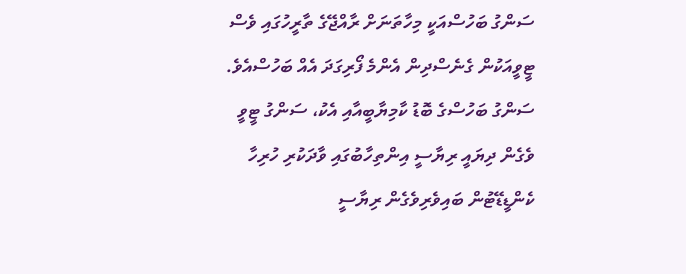ސަންގު ބަހުސްއަކީ މިހާތަނަށް ރާއްޖޭގެ ތާރީހުގައި ވެސް ޓީވީއަކުން ގެނެސްދިން އެންމެ ފޯރިގަދަ އެއް ބަހުސްއެވެ. ސަންގު ބަހުސްގެ ބޮޑު ކާމިޔާބީއާއި އެކު، ސަންގު ޓީވީ ވެގެން ދިޔައީ ރިޔާސީ އިންތިހާބުގައި ވާދަކުރި ހުރިހާ ކެންޑީޑޭޓުން ބައިވެރިވެގެން ރިޔާސީ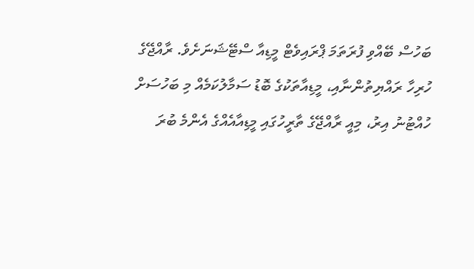ބަހުސް ބޭއްވި ފުރަތަމަ ޕްރައިވެޓް މީޑިއާ ސްޓޭޝަނަށެވެ. ރާއްޖޭގެ ހުރިހާ ރައްޔިތުންނާއި، މީޑިއާތަކުގެ ބޮޑު ސަމާލުކަމެއް މި ބަހުސަށް ހުއްޓުނު އިރު، މިއީ ރާއްޖޭގެ ތާރީހުގައި މީޑިއާއެއްގެ އެންމެ ބުރަ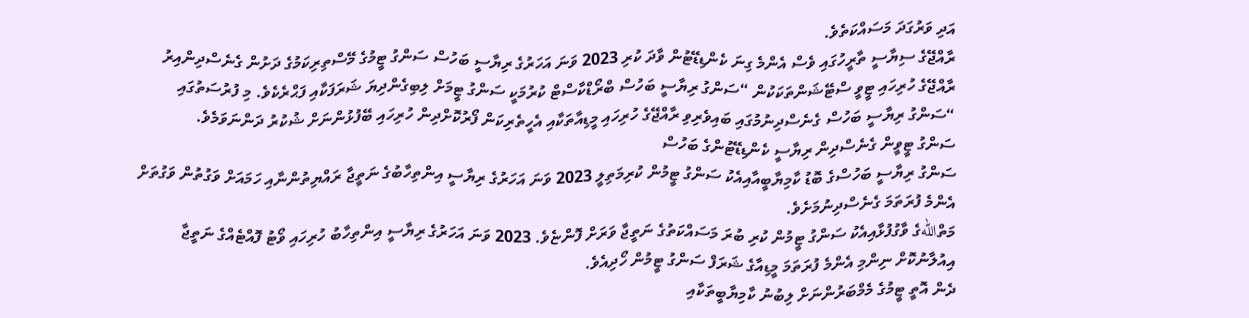އަދި ވަރުގަދަ މަސައްކަތެވެ.
ރާއްޖޭގެ ސިޔާސީ ތާރީހުގައި ވެސް އެންމެ ގިނަ ކެންޑިޑޭޓުން ވާދަ ކުރި 2023 ވަނަ އަހަރުގެ ރިޔާސީ ބަހުސް ސަންގު ޓީމުގެ މޭސްތިރިކަމުގެ ދަށުން ގެނެސްދިންއިރު ރާއްޖޭގެ ހުރިހައި ޓީވީ ސްޓޭޝަންތަކަކުން “ސަންގު ރިޔާސީ ބަހުސް ބްރޯޑްކާސްޓް ކުރުމަކީ ސަންގު ޓީމަށް ލިބިގެންދިޔަ ޝަރަފަކާއި ފަޙްރެކެވެ. މި ފުރުސަތުގައި “ސަންގު ރިޔާސީ ބަހުސް ގެނެސްދިނުމުގައި ބައިވެރިވި ރާއްޖޭގެ ހުރިހައި މީޑިއާތަކާއި އެހީތެރިކަން ފޯރުކޮށްދިން ހުރިހައި ބޭފުޅުންނަށް ޝުކުރު ދަންނަވަމެވެ.
ސަންގު ޓީވީން ގެނެސްދިން ރިޔާސީ ކެންޑިޑޭޓުންގެ ބަހުސް
ސަންގު ރިޔާސީ ބަހުސްގެ ބޮޑު ކާމިޔާބީއާއިއެކު ސަންގު ޓީމުން ކުރިމަތިލީ 2023 ވަނަ އަހަރުގެ ރިޔާސީ އިންތިހާބުގެ ނަތީޖާ ރައްޔިތުންނާއި ހަމައަށް ވަގުތުން ވަގުތަށް އެންމެ ފުރަތަމަ ގެނެސްދިނުމަށެވެ.
މަތްاللهގެ ވާގުފުޅާއިއެކު ސަންގު ޓީމުން ކުރި ބުރަ މަސައްކަތުގެ ނަތީޖާ ވަރަށް ފޮންޏެވެ. 2023 ވަނަ އަހަރުގެ ރިޔާސީ އިންތިހާބު ހުރިހައި ވޯޓު ފޮއްޓެއްގެ ނަތީޖާ އިއުލާނުކޮށް ނިންމި އެންމެ ފުރަތަމަ މީޑިއާގެ ޝަރަފް ސަންގު ޓީމުން ހޯދިއެވެ.
ދެން އޮތީ ޓީމުގެ މެމްބަރުންނަށް ލިބުނު ކާމިޔާބީތަކާއި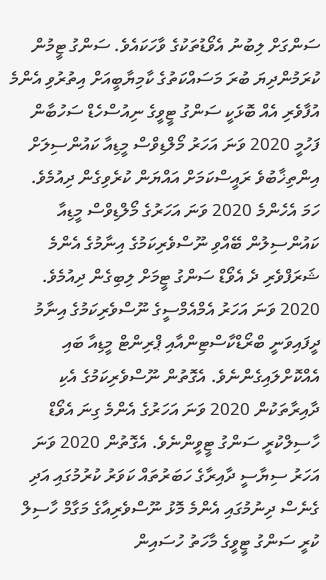ސަންގަށް ލިބުނު އެވޯޑުތަކުގެ ވާހަކައެވެ. ސަންގު ޓީމުން ކުރަމުންދިޔަ ބުރަ މަސައްކަތުގެ ކާމިޔާބީއަށް އިތުރުވި އެންމެ އުފާވެރި އެއް ބޮޅަކީ ސަންގު ޓީވީގެ ނިއުސްހެޑް ސަހުބާން ފަހުމީ 2020 ވަނަ އަހަރު މޯލްޑިވްސް މީޑިއާ ކައުންސިލަށް އިންތިޚާބުވެ ރައީސްކަމަށް އައްޔަން ކުރެވިގެން ދިއުމެވެ.
ހަމަ އެހެންމެ 2020 ވަނަ އަހަރުގެ މޯލްޑިވްސް މީޑިއާ ކައުންސިލުން ބޭއްވި ނޫސްވެރިކަމުގެ އިނާމުގެ އެންމެ ޝަރަފްވެރި ދެ އެވޯޑް ސަންގު ޓީމަށް ލިބިގެން ދިއުމެވެ. 2020 ވަނަ އަހަރު އެމްއެމްސީގެ ނޫސްވެރިކަމުގެ އިނާމު ދީފައިވަނީ ބްރޯޑްކާސްޓިންއާއި ޕްރިންޓް މީޑިއާ ބައި އެއްކޮށްލައިގެންނެވެ. އެގޮތުން ނޫސްވެރިކަމުގެ އެކި ދާއިރާތަކުން 2020 ވަނަ އަހަރުގެ އެންމެ ގިނަ އެވޯޑް ހާސިލްކުރީ ސަންގު ޓީވީންނެވެ. އެގޮތުން 2020 ވަނަ އަހަރު ސިޔާސީ ދާއިރާގެ ހަބަރުތައް ކަވަރު ކުރުމުގައި އަދި ގެނެސް ދިނުމުގައި އެންމެ މޮޅު ނޫސްވެރިއާގެ މަގާމް ހާސިލް ކުރީ ސަންގު ޓީވީގެ މާހަތު ހުސައިން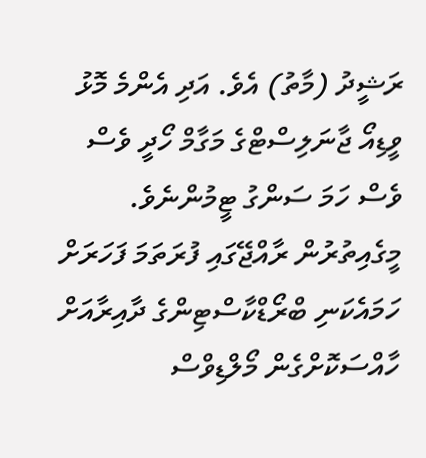ރަޝީދު (މާތު) އެވެ. އަދި އެންމެ މޮޅު ވީޑިއޯ ޖާނަލިސްޓްގެ މަގާމް ހޯދީ ވެސް ވެސް ހަމަ ސަންގު ޓީމުންނެވެ.
މީގެއިތުރުން ރާއްޖޭގައި ފުރަތަމަ ފަހަރަށް ހަމައެކަނި ބްރޯޑްކާސްޓިންގެ ދާއިރާއަށް ހާއްސަކޮށްގެން މޯލްޑިވްސް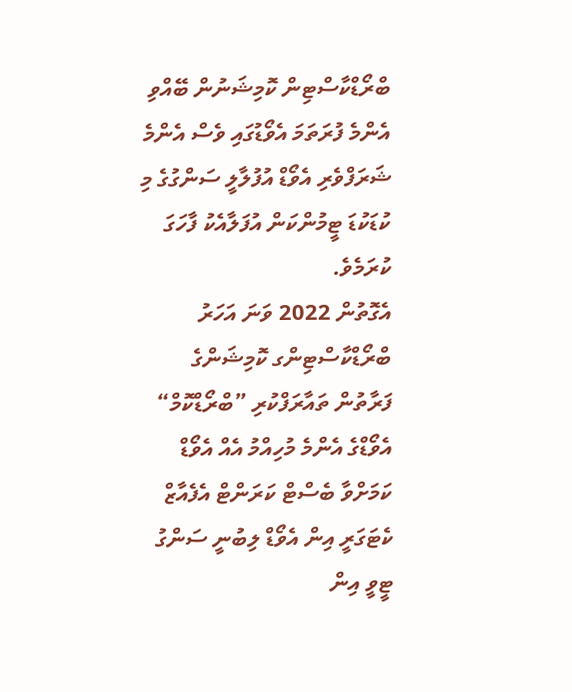ބްރޯޑްކާސްޓިން ކޮމިޝަނުން ބޭއްވި އެންމެ ފުރަތަމަ އެވޯޑުގައި ވެސް އެންމެ ޝަރަފްވެރި އެވޯޑް އުފުލާލީ ސަންގުގެ މި ކުޑަކުޑަ ޓީމުންކަން އުފަލާއެކު ފާހަގަ ކުރަމެވެ.
އެގޮތުން 2022 ވަނަ އަހަރު ބްރޯޑްކާސްޓިންގ ކޮމިޝަންގެ ފަރާތުން ތައާރަފްކުރި ”ބްރޯޑްކޮމް“ އެވޯޑްގެ އެންމެ މުހިއްމު އެއް އެވޯޑް ކަމަށްވާ ބެސްޓް ކަރަންޓް އެފެއާޒް ކެޓަގަރީ އިން އެވޯޑް ލިބުނީ ސަންގު ޓީވީ އިން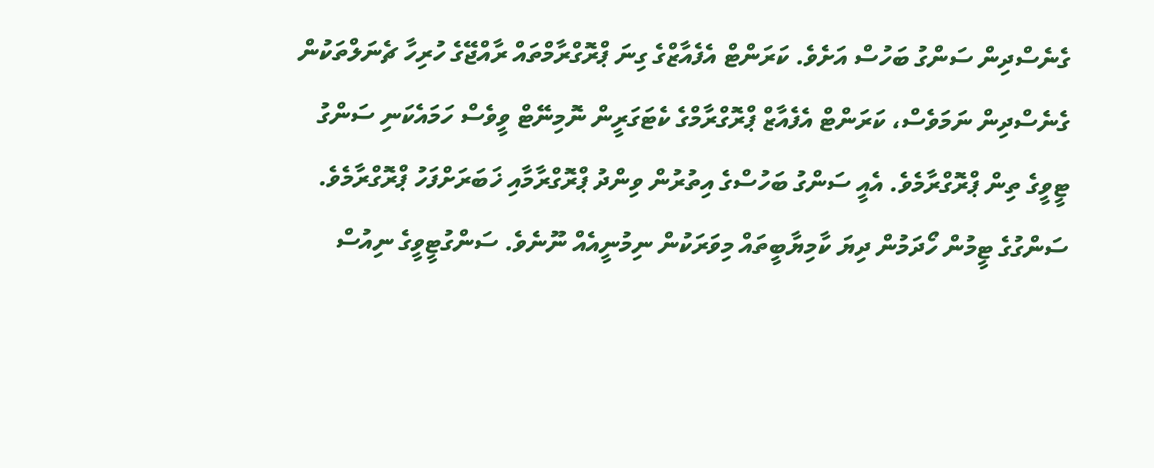ގެނެސްދިން ސަންގު ބަހުސް އަށެވެ. ކަރަންޓް އެފެއާޒްގެ ގިނަ ޕްރޮގްރާމްތައް ރާއްޖޭގެ ހުރިހާ ޗެނަލްތަކުން ގެނެސްދިން ނަމަވެސް، ކަރަންޓް އެފެއާޒް ޕްރޮގްރާމްގެ ކެޓަގަރީން ނޮމިނޭޓް ވީވެސް ހަމައެކަނި ސަންގު ޓީވީގެ ތިން ޕްރޮގްރާމެވެ. އެއީ ސަންގު ބަހުސްގެ އިތުރުން ވިންދު ޕްރޮގްރާމާއި ޚަބަރަށްފަހު ޕްރޮގްރާމެވެ.
ސަންގުގެ ޓީމުން ހޯދަމުން ދިޔަ ކާމިޔާބީތައް މިވަރަކުން ނިމުނީއެއް ނޫނެވެ. ސަންގުޓީވީގެ ނިއުސް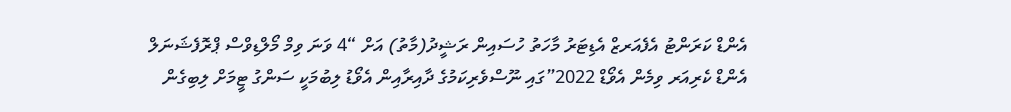އެންޑް ކަރަންޓު އެފެއަރޒް އެޑިޓަރު މާހަތު ހުސައިން ރަޝީދު(މާތު) އަށް “4 ވަނަ ވިމް މޯލްޑިވްސް ޕްރޮފެޝަނަލް އެންޑް ކެރިއަރ ވިމެން އެވޯޑް 2022”ގައި ނޫސްވެރިކަމުގެ ދާއިރާއިން އެވޯޑު ލިބުމަކީ ސަންގު ޓީމަށް ލިބިގެން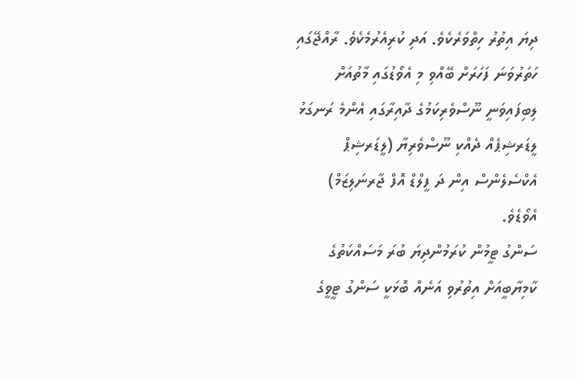ދިޔަ އިތުރު ހިތްވަރެކެވެ. އަދި ކުރިއެރުމެކެވެ. ރާއްޖޭގައި ހަތަރުވަނަ ފަހަރަށް ބޭއްވި މި އެވޯޑުގައި މާތުއަށް ލިބިފައިވަނީ ނޫސްވެރިކަމުގެ ދާއިރާގައި އެންމެ ރަނގަޅު ލީޑަރޝިޕެއް ދެއްކި ނޫސްވެރިޔާ (ލީޑަރޝިޕް އެކްސެލެންސް އިން ދަ ފީލްޑް އޮފް ޖާރނަލިޒަމް) އެވޯޑެވެ.
ސަންގު ޓީމުން ކުރަމުންދިޔަ ބުރަ މަސައްކަތުގެ ކާމިޔާބީއަށް އިތުރުވި އަނެއް ބޮޅަކީ ސަންގު ޓީވީގެ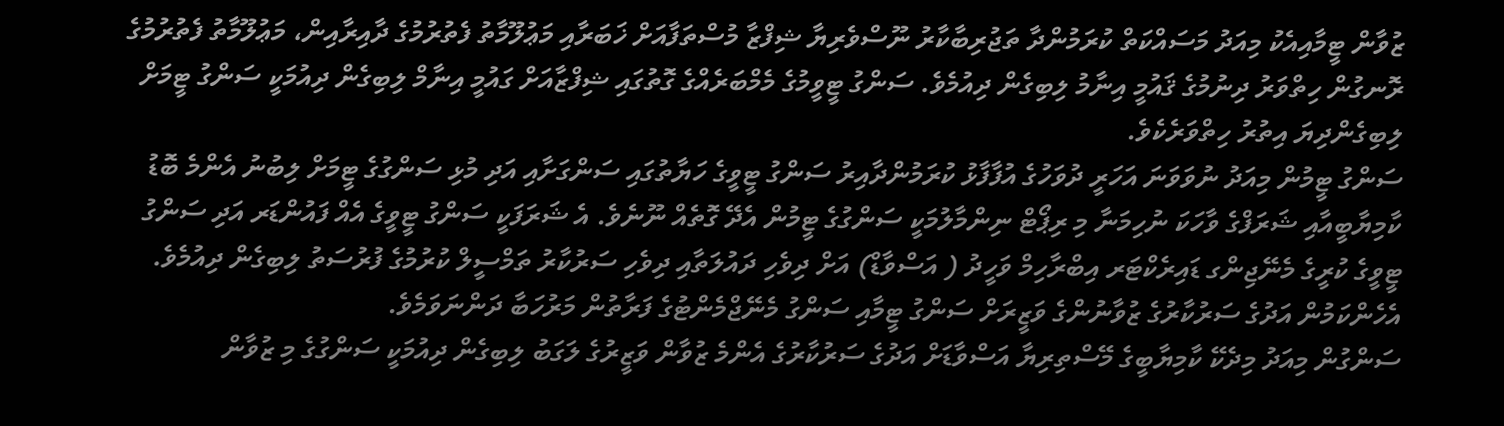ޒުވާން ޓީމާއިއެކު މިއަދު މަސައްކަތް ކުރަމުންދާ ތަޖުރިބާކާރު ނޫސްވެރިޔާ ޝިފްޒާ މުސްތަފާއަށް ޚަބަރާއި މަޢުލޫމާތު ފެތުރުމުގެ ދާއިރާއިން، މަޢުލޫމާތު ފެތުރުމުގެ ރޮނގުން ހިތްވަރު ދިނުމުގެ ޤައުމީ އިނާމު ލިބިގެން ދިއުމެވެ. ސަންގު ޓީވީމުގެ މެމްބަރެއްގެ ގޮތުގައި ޝިފްޒާއަށް ގައުމީ އިނާމް ލިބިގެން ދިއުމަކީ ސަންގު ޓީމަށް ލިބިގެންދިޔަ އިތުރު ހިތްވަރެކެވެ.
ސަންގު ޓީމުން މިއަދު ނުވަވަނަ އަހަރީ ދުވަހުގެ އުފާފާޅު ކުރަމުންދާއިރު ސަންގު ޓީވީގެ ހަޔާތުގައި ސަންގަށާއި އަދި މުޅި ސަންގުގެ ޓީމަށް ލިބުނު އެންމެ ބޮޑު ކާމިޔާބީއާއި ޝަރަފްގެ ވާހަކަ ނުހިމަނާ މި ރިޕޯޓް ނިންމާލުމަކީ ސަންގުގެ ޓީމުން އެދޭ ގޮތެއް ނޫނެވެ. އެ ޝަރަފަކީ ސަންގު ޓީވީގެ އެއް ފައުންޑަރ އަދި ސަންގު ޓީވީގެ ކުރީގެ މެނޭޖިންގ ޑައިރެކްޓަރ އިބްރާހިމް ވަހީދު ( އަސްވާޑް) އަށް ދިވެހި ދައުލަތާއި ދިވެހި ސަރުކާރު ތަމްސީލް ކުރުމުގެ ފުރުސަތު ލިބިގެން ދިއުމެވެ. އެހެންކަމުން އަދުގެ ސަރުކާރުގެ ޒުވާނުންގެ ވަޒީރަށް ސަންގު ޓީމާއި ސަންގު މެނޭޖްމެންޓުގެ ފަރާތުން މަރުހަބާ ދަންނަވަމެވެ.
ސަންގުން މިއަދު މިދެކޭ ކާމިޔާބީގެ މޭސްތިރިޔާ އަސްވާޑަށް އަދުގެ ސަރުކާރުގެ އެންމެ ޒުވާން ވަޒީރުގެ ލަގަބު ލިބިގެން ދިއުމަކީ ސަންގުގެ މި ޒުވާން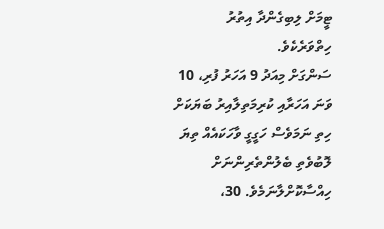ޓީމަށް ލިބިގެންދާ އިތުރު ހިތްވަރެކެވެ.
ސަންގަށް މިއަދު 9 އަހަރު ފުރި، 10 ވަނަ އަހަރާއި ކުރިމަތިލާއިރު ބަޔަކަށް ހިތި ނަމަވެސް ހަގީގީ ވާހަކައެއް ތިޔަ ލޮބުވެތި ބެލުންތެރިންނަށް ހިއްސާކޮށްލާނަމެވެ. 30،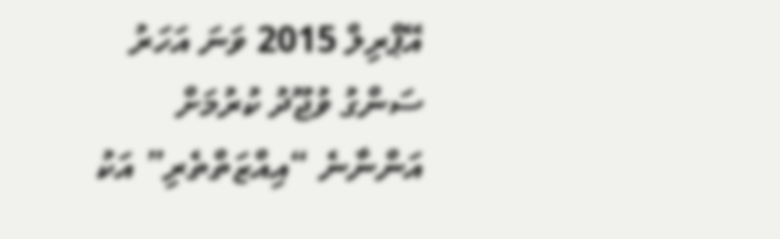އޭޕްރިލް 2015 ވަނަ އަހަރު ސަންގު ވުޖޫދު ކުރުމަށް އަންނާނެ “އިއްޒަތްތެރި” އަކު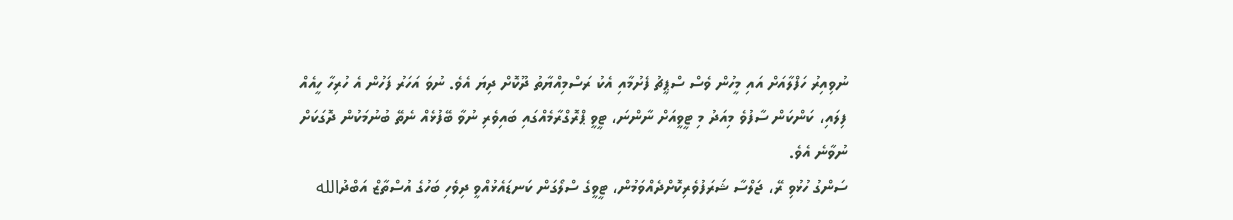ނުވިއިރު ހަފްލާއަށް އައި މީހުން ވެސް ސްޕީޗު ފެށުމާއި އެކު ރަސްމިއްޔާތު ދޫކޮށް ދިޔަ އެވެ. ނުވަ އަހަރު ފަހުން އެ ހުރިހާ ހީއެއް ފިލައި، ކަންކަން ސާފުވެ މިއަދު މި ޓީވީއަށް ނާންނަ، ޓީވީ ޕްރޮގްރާމެއްގައި ބައިވެރި ނުވާ ބޭފުޅެއް ނެތޭ ބުނުމަކުން ދޮގަކަށް ނުވާނެ އެވެ.
ސަންގު ހުޅުވި ރޭ، ޖަލްސާ ޝަރަފުވެރިކޮށްދެއްވަމުން، ޓީވީގެ ސްލޯގަން ކަނޑައެޅުއްވީ ދިވެހި ބަހުގެ އުސްތާޒް އަބްދުالله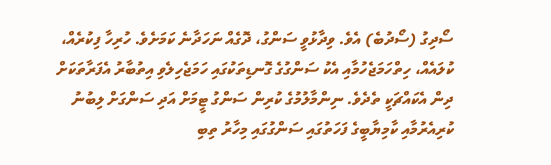ސޯދިގު (ސޯދުބެ) އެވެ. ވިދާޅުވީ ސަންގު، ދޮގެއް ނަހަދާނެ ކަމަށެވެ. ހުރިހާ ފިކުރެއް، ކުލައެއް، ހިތްހަމަޖެހުމާއި އެކު ސަންގުގެ ގޮނޑިތަކުގައި ހަމަޖެހިލެވި އިތުބާރު އެފަރާތަކަށް ދިން އެކައްޗަކީ ތެދެވެ. ނިންމާލުމުގެ ކުރިން ސަންގު ޓީމަށް އަދި ސަންގަށް ލިބުނު ކުރިއެރުމާއި ކާމިޔާބީގެ ފަހަތުގައި ސަންގުގައި މިހާރު ތިބި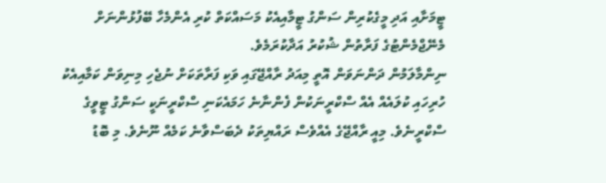ޓީމަށާއި އަދި މީގެކުރިން ސަންގު ޓީމާއިއެކު މަސައްކަތް ކުރި އެންމެހާ ބޭފުޅުންނަށް މެނޭޖްމެންޓުގެ ފަރާތުން ޝުކުރު އަދާކުރަމެވެ.
ނިންމާލަމުން ދަންނަވަން އޮތީ މިއަދު ރާއްޖޭގައި ވަކި ފަރާތަކަށް ނުޖެހި މިނިވަން ކަމާއިއެކު ހުރިހައި ކުލައެއް އެއް ސްކްރީނަކުން ފެންނާނެ ހަމައެކަނި ސްކްރީނަކީ ސަންގު ޓީވީގެ ސްކްރީނެވެ. މިއީ ރާއްޖޭގެ އެއްވެސް ރައްޔިތަކު ދެބަސްވާނެ ކަމެއް ނޫނެވެ. މި ބޮޑު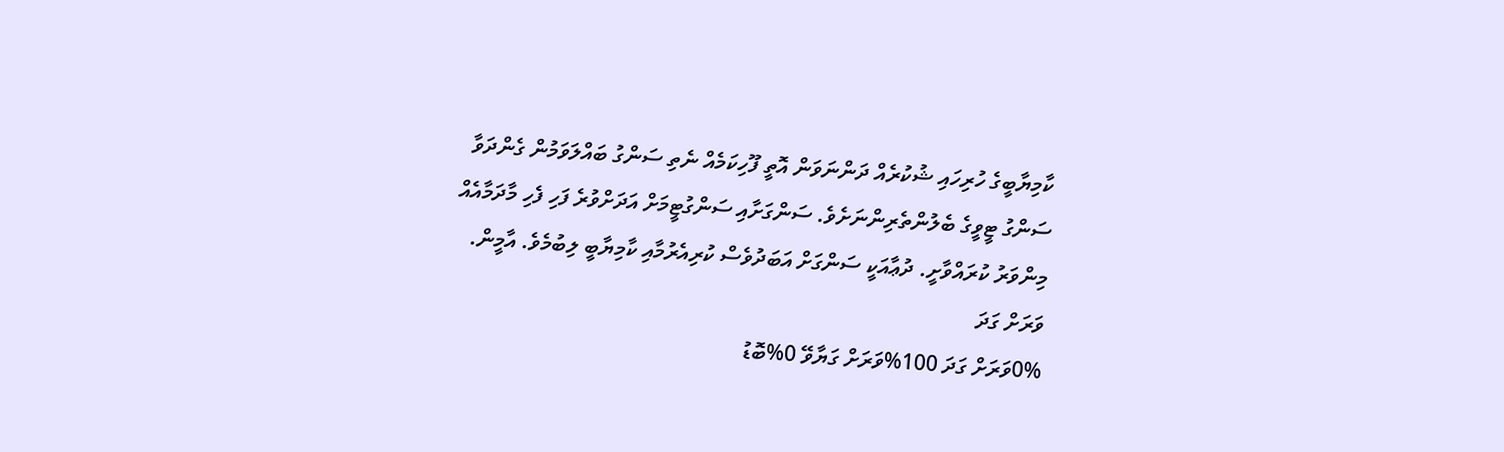ކާމިޔާބީގެ ހުރިހައި ޝުކުރެއް ދަންނަވަން އޮތީ ފޫހިކަމެއް ނެތި ސަންގު ބައްލަވަމުން ގެންދަވާ ސަންގު ޓީވީގެ ބެލުންތެރިންނަށެވެ. ސަންގަށާއި ސަންގުޓީމަށް އަދަށްވުރެ ފަހި ފެހި މާދަމާއެއް މިންވަރު ކުރައްވާށީ. ދުޢާއަކީ ސަންގަށް އަބަދުވެސް ކުރިއެރުމާއި ކާމިޔާބީ ލިބުމެވެ. އާމީން.
ވަރަށް ގަދަ
0%ވަރަށް ގަދަ 100%ވަރަށް ގަޔާވޭ 0%ބޮޑު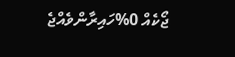ޖޯކެއް 0%ހައިރާންވެއްޖެ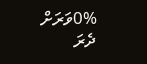0%ވަރަށް ދެރަ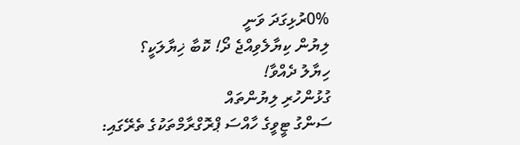0%ރުޅިގަދަ ވަނީ
ލިޔުން ކިޔާލެވިއްޖެ ދޯ! ކޮބާ ޚިޔާލަކީ؟
ހިޔާލު ދެއްވާ!
ގުޅުންހުރި ލިޔުންތައް
ސަންގު ޓީވީގެ ހާއްސަ ޕްރޮގްރާމްތަކުގެ ތެރޭގައި: